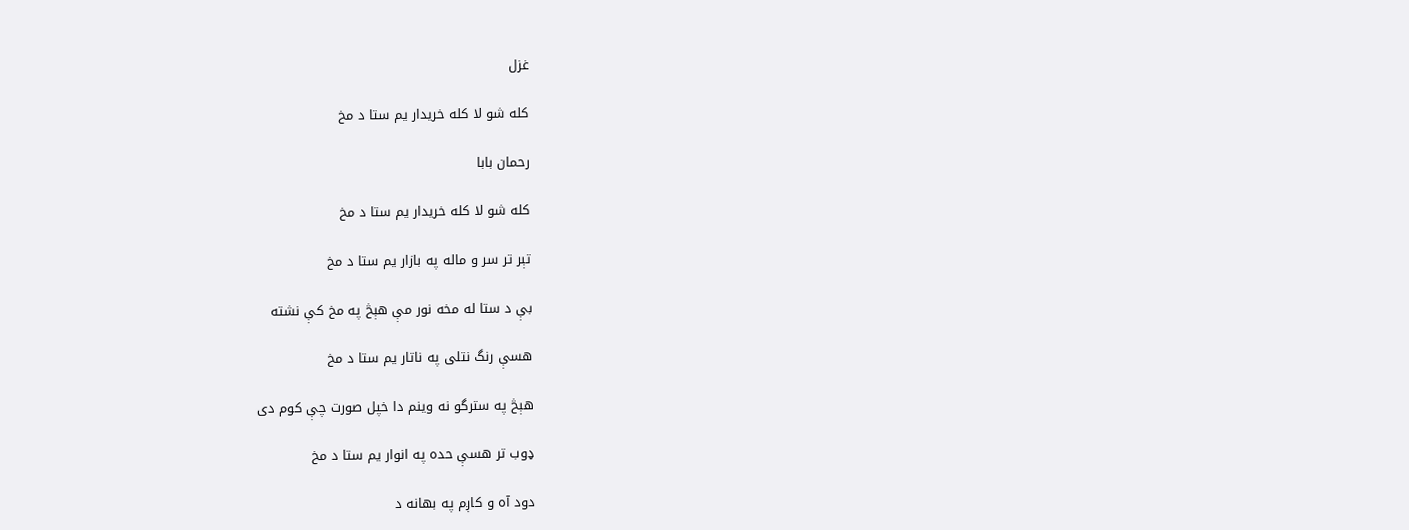غزل

کله شو لا کله خريدار يم ستا د مخ

رحمان بابا

کله شو لا کله خريدار يم ستا د مخ

تېر تر سر و ماله په بازار يم ستا د مخ

بې د ستا له مخه نور مې هېڅ په مخ کې نشته

هسې رنگ نتلی په ناتار يم ستا د مخ

هېڅ په سترگو نه وينم دا خپل صورت چې کوم دی

ډوب تر هسې حده په انوار يم ستا د مخ

دود آه و کاږم په بهانه د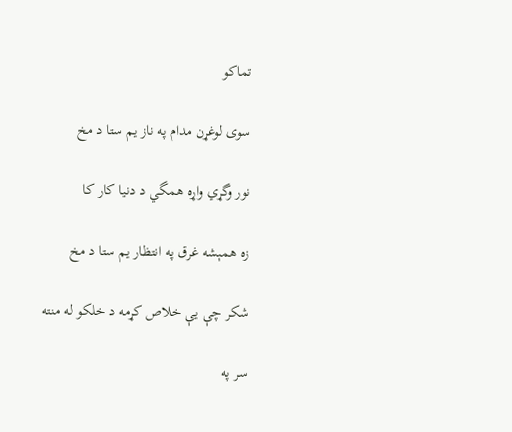تماکو

سوی لوغړن مدام په ناز يم ستا د مخ

نور وگړي واړه همگي د دنيا کار کا

زه همېشه غرق په انتظار يم ستا د مخ

شکر چې يې خلاص کړمه د خلکو له منته

سر په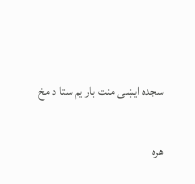سجده ايښی منت بار يم ستا د مخ

هره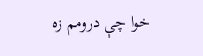خوا چې درومم زه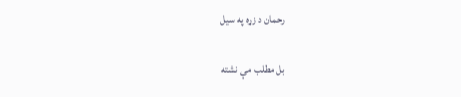رحمان د زړه په سيل

بل مطلب مې نشته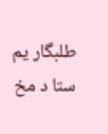طلبگار يم ستا د مخ